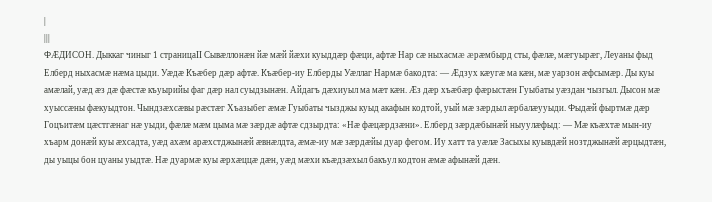|
|||
ФÆДИСОН. Дыккаг чиныг 1 страницаII Сывæллонæн йæ мæй йæхи куыддæр фæци, афтæ Нар сæ ныхасмæ æрæмбырд сты, фæлæ, мæгуырæг, Леуаны фыд Елберд ныхасмæ нæма цыди. Уæдæ Къæбер дæр афтæ. Къæбер-иу Елберды Уæллаг Нармæ бакодта: — Æдзух кæугæ ма кæн, мæ уарзон æфсымæр. Ды куы амæлай, уæд æз дæ фæстæ къуырийы фаг дæр нал суыдзынæн. Айдагъ дæхиуыл ма мæт кæн. Æз дæр хъæбæр фæрыстæн Гуыбаты уæздан чызгыл. Дысон мæ хуыссæны фæкуыдтон. Чындзæхсæвы рæстæг Хъазыбег æмæ Гуыбаты чызджы куыд акафын кодтой, уый мæ зæрдыл æрбалæууыди. Фыдæй фыртмæ дæр Гоцъитæм цæстгæнаг нæ уыди, фæлæ мæм цыма мæ зæрдæ афтæ сдзырдта: «Нæ фæцæрдзæни». Елберд зæрдæбынæй ныуулæфыд: — Мæ къæхтæ мын-иу хъарм донæй куы æхсадта, уæд ахæм арæхстджынæй æвнæлдта, æмæ-иу мæ зæрдæйы дуар фегом. Иу хатт та уæлæ Засыхы куывдæй нозтджынæй æрцыдтæн, ды уыцы бон цуаны уыдтæ. Нæ дуармæ куы æрхæццæ дæн, уæд мæхи къæдзæхыл бакъул кодтон æмæ афынæй дæн.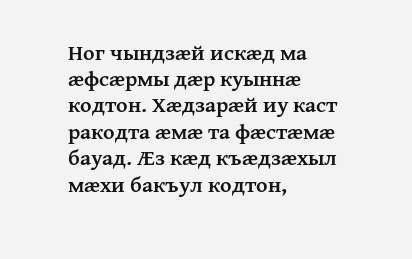Ног чындзæй искæд ма æфсæрмы дæр куыннæ кодтон. Хæдзарæй иу каст ракодта æмæ та фæстæмæ бауад. Æз кæд къæдзæхыл мæхи бакъул кодтон,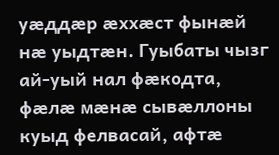уæддæр æххæст фынæй нæ уыдтæн. Гуыбаты чызг ай-уый нал фæкодта, фæлæ мæнæ сывæллоны куыд фелвасай, афтæ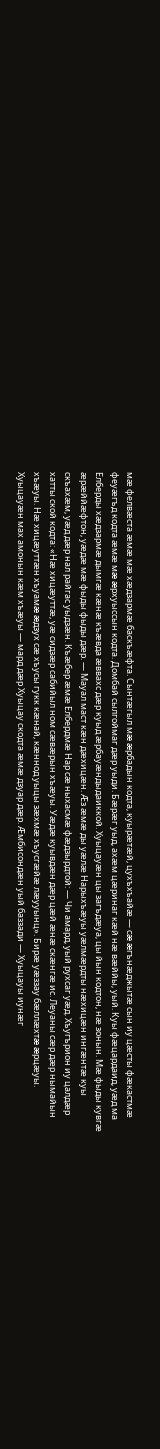мæ фелвæста æмæ мæ хæдзармæ баскъæфта. Сынтæгыл мæ æрбадын кодта, куырæтæй, цухъхъайæ — сæ æгънæджытæ сын иу цæсты фæкастмæ феуæгъд кодта æмæ мæ æрхуыссын кодта. Домбай сылгоймаг дæр уыди. Бæрæг уыд, ахæм цæринаг кæй нæ вæййы, уый. Куы фæцардаид, уæд ма Елберды хæдзармæ дымгæ кæнæ къæвда æввахс дæр куыд æрбауæндыдаиккой. Хуыцауæн цы загъдæуа, цы йын кодтон, нæ зонын. Мæ фыды кувгæ æрæййæфтон, уæдæ мæ фыды фыды дæр. — Мауал маст кæн дæхицæн. Æз æмæ ды уæлæ Нарыхъæуы уæлмæрдты нæхицæн ингæнтæ куы скъахæм, уæд дæр нал райгас уыдзæн. Къæбер æмæ Елбердмæ Нар сæ ныхасмæ фæдзырдтой: — Чи амард, уый рухсаг уæд. Хъугърион иу цалдæр хатты ской кодта: «Нæ хицæуттæ, уæ сидзæр сабийыл ном сæвæрын хъæуы. Уæдæ куывдæн дæр цæй æнæ скæнгæ ис. Леуаны сæр дæр нымайын хъæуы. Нæ хицæуттæн хъуамæ æдзух сæ хъусы гукк кæнай, кæннод уыцы зæхмæ хъусгæйæ лæууынц». Бирæ уæззау бæллæхтæ æрцæуы. Хуыцауæн мах амонын кæм хъæуы — мард дæр Хуыцау скодта æмæ дзуар дæр. Æмбисондæн уый баззади — Хуыцауы иунæг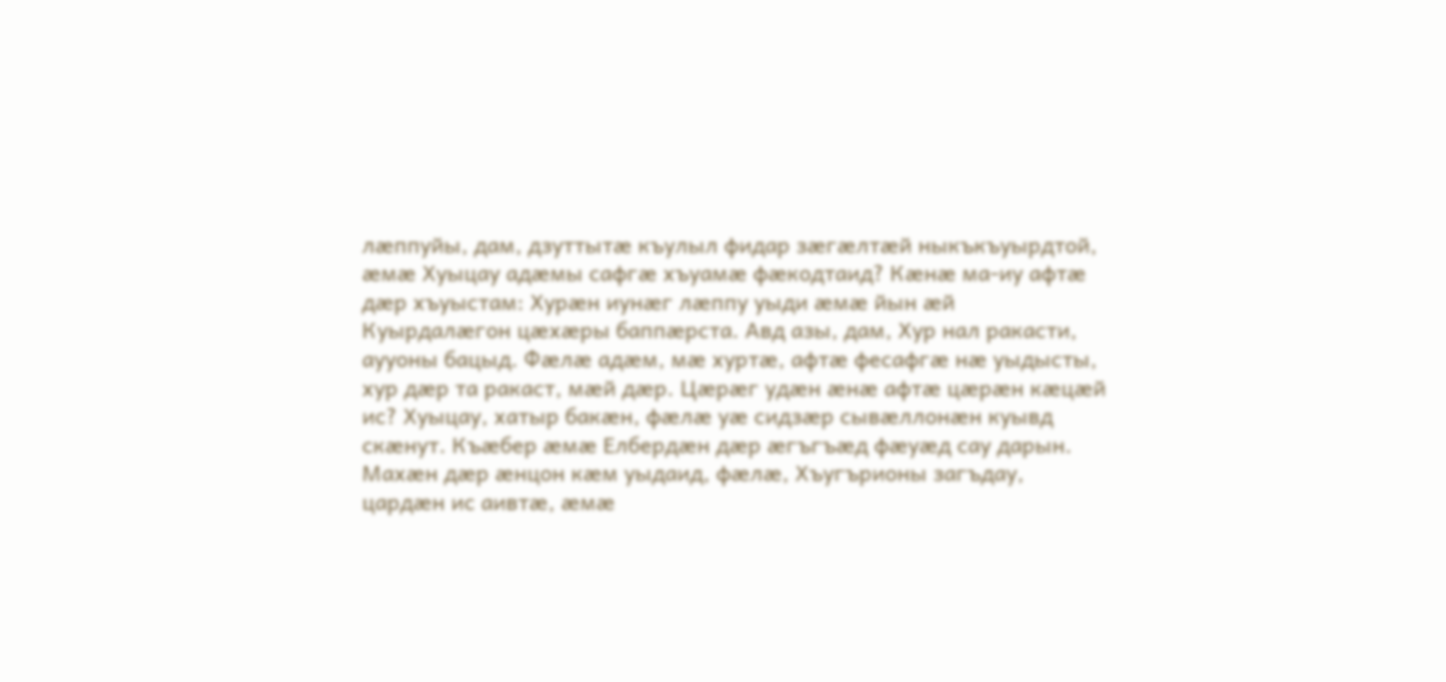лæппуйы, дам, дзуттытæ къулыл фидар зæгæлтæй ныкъкъуырдтой, æмæ Хуыцау адæмы сафгæ хъуамæ фæкодтаид? Кæнæ ма-иу афтæ дæр хъуыстам: Хурæн иунæг лæппу уыди æмæ йын æй Куырдалæгон цæхæры баппæрста. Авд азы, дам, Хур нал ракасти, аууоны бацыд. Фæлæ адæм, мæ хуртæ, афтæ фесафгæ нæ уыдысты, хур дæр та ракаст, мæй дæр. Цæрæг удæн æнæ афтæ цæрæн кæцæй ис? Хуыцау, хатыр бакæн, фæлæ уæ сидзæр сывæллонæн куывд скæнут. Къæбер æмæ Елбердæн дæр æгъгъæд фæуæд сау дарын. Махæн дæр æнцон кæм уыдаид, фæлæ, Хъугърионы загъдау, цардæн ис аивтæ, æмæ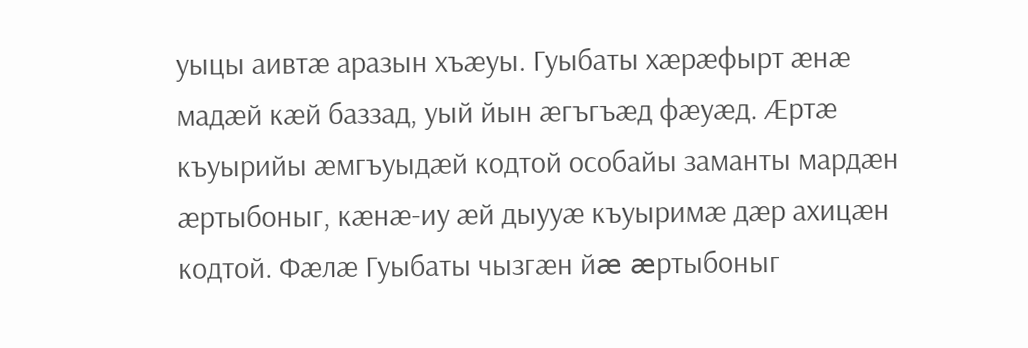уыцы аивтæ аразын хъæуы. Гуыбаты хæрæфырт æнæ мадæй кæй баззад, уый йын æгъгъæд фæуæд. Æртæ къуырийы æмгъуыдæй кодтой особайы заманты мардæн æртыбоныг, кæнæ-иу æй дыууæ къуыримæ дæр ахицæн кодтой. Фæлæ Гуыбаты чызгæн йæ æртыбоныг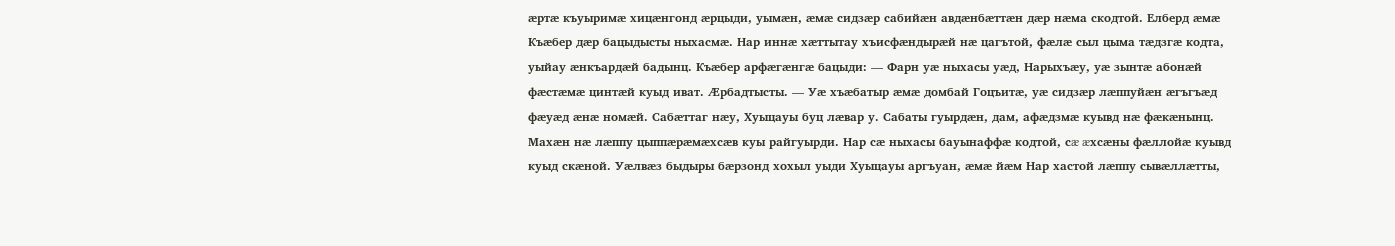æртæ къуыримæ хицæнгонд æрцыди, уымæн, æмæ сидзæр сабийæн авдæнбæттæн дæр нæма скодтой. Елберд æмæ Къæбер дæр бацыдысты ныхасмæ. Нар иннæ хæттытау хъисфæндырæй нæ цагътой, фæлæ сыл цыма тæдзгæ кодта, уыйау æнкъардæй бадынц. Къæбер арфæгæнгæ бацыди: — Фарн уæ ныхасы уæд, Нарыхъæу, уæ зынтæ абонæй фæстæмæ цинтæй куыд иват. Æрбадтысты. — Уæ хъæбатыр æмæ домбай Гоцъитæ, уæ сидзæр лæппуйæн æгъгъæд фæуæд æнæ номæй. Сабæттаг нæу, Хуыцауы буц лæвар у. Сабаты гуырдæн, дам, афæдзмæ куывд нæ фæкæнынц. Махæн нæ лæппу цыппæрæмæхсæв куы райгуырди. Нар сæ ныхасы бауынаффæ кодтой, сæ æхсæны фæллойæ куывд куыд скæной. Уæлвæз быдыры бæрзонд хохыл уыди Хуыцауы аргъуан, æмæ йæм Нар хастой лæппу сывæллæтты,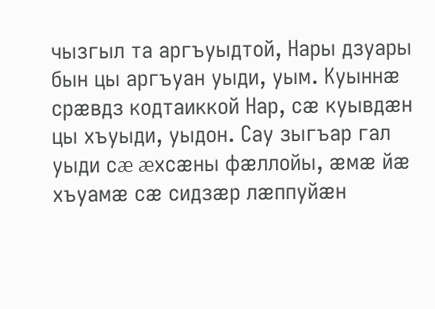чызгыл та аргъуыдтой, Нары дзуары бын цы аргъуан уыди, уым. Куыннæ срæвдз кодтаиккой Нар, сæ куывдæн цы хъуыди, уыдон. Сау зыгъар гал уыди сæ æхсæны фæллойы, æмæ йæ хъуамæ сæ сидзæр лæппуйæн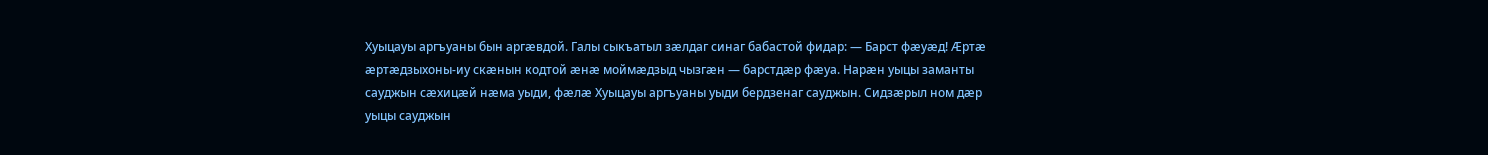Хуыцауы аргъуаны бын аргæвдой. Галы сыкъатыл зæлдаг синаг бабастой фидар: — Барст фæуæд! Æртæ æртæдзыхоны-иу скæнын кодтой æнæ моймæдзыд чызгæн — барстдæр фæуа. Нарæн уыцы заманты сауджын сæхицæй нæма уыди, фæлæ Хуыцауы аргъуаны уыди бердзенаг сауджын. Сидзæрыл ном дæр уыцы сауджын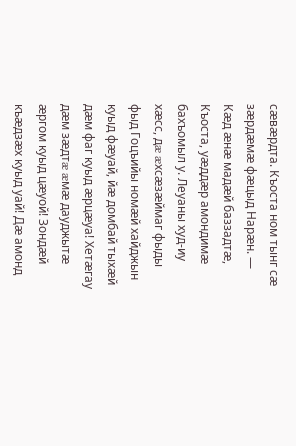сæвæрдта. Къоста ном тынг сæ зæрдæмæ фæцыд Нарæн. — Кæд æнæ мадæй баззадтæ, Къоста, уæддæр амондимæ бахъомыл у. Леуаны худ-иу хæсс, дæ æхсæзæймаг фыды фыд Гоцъийы номæй хайджын куыд фæуай, йæ домбай тыхæй дæм фаг куыд æрцæуа! Хетæгау дæм зæдтæ æмæ дауджытæ æргом куыд цæуой! Зондæй къæдзæх куыд уай! Дæ амонд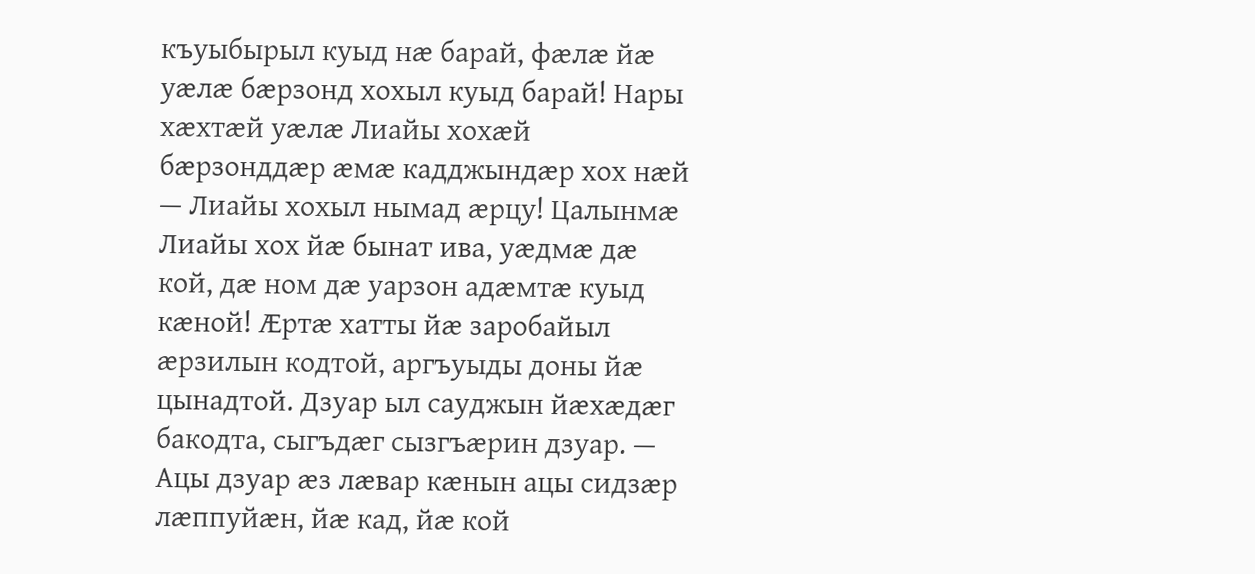къуыбырыл куыд нæ барай, фæлæ йæ уæлæ бæрзонд хохыл куыд барай! Нары хæхтæй уæлæ Лиайы хохæй бæрзонддæр æмæ кадджындæр хох нæй — Лиайы хохыл нымад æрцу! Цалынмæ Лиайы хох йæ бынат ива, уæдмæ дæ кой, дæ ном дæ уарзон адæмтæ куыд кæной! Æртæ хатты йæ заробайыл æрзилын кодтой, аргъуыды доны йæ цынадтой. Дзуар ыл сауджын йæхæдæг бакодта, сыгъдæг сызгъæрин дзуар. — Ацы дзуар æз лæвар кæнын ацы сидзæр лæппуйæн, йæ кад, йæ кой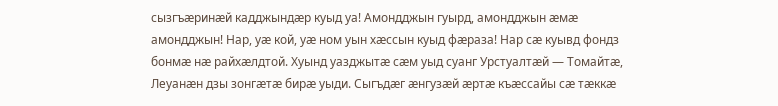сызгъæринæй кадджындæр куыд уа! Амондджын гуырд, амондджын æмæ амондджын! Нар, уæ кой, уæ ном уын хæссын куыд фæраза! Нар сæ куывд фондз бонмæ нæ райхæлдтой. Хуынд уазджытæ сæм уыд суанг Урстуалтæй — Томайтæ, Леуанæн дзы зонгæтæ бирæ уыди. Сыгъдæг æнгузæй æртæ къæссайы сæ тæккæ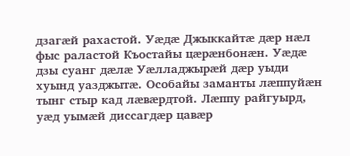дзагæй рахастой. Уæдæ Джыккайтæ дæр нæл фыс раластой Къостайы цæрæнбонæн. Уæдæ дзы суанг дæлæ Уæлладжырæй дæр уыди хуынд уазджытæ. Особайы заманты лæппуйæн тынг стыр кад лæвæрдтой. Лæппу райгуырд, уæд уымæй диссагдæр цавæр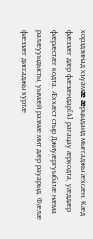хорздзинад хъуамæ æрцыдаид мыггаджы æхсæн. Кæд фæззæг дæр фæзæндар[4] рагацау æркодта, уæддæр фæрæстæг кодта. Æххæст стыр Джиуæргуыбатæ нæма ралæууыдысты, уымæй размæ мит дæр рауарыд. Фæлæ фæззæг диссаджы хуртæ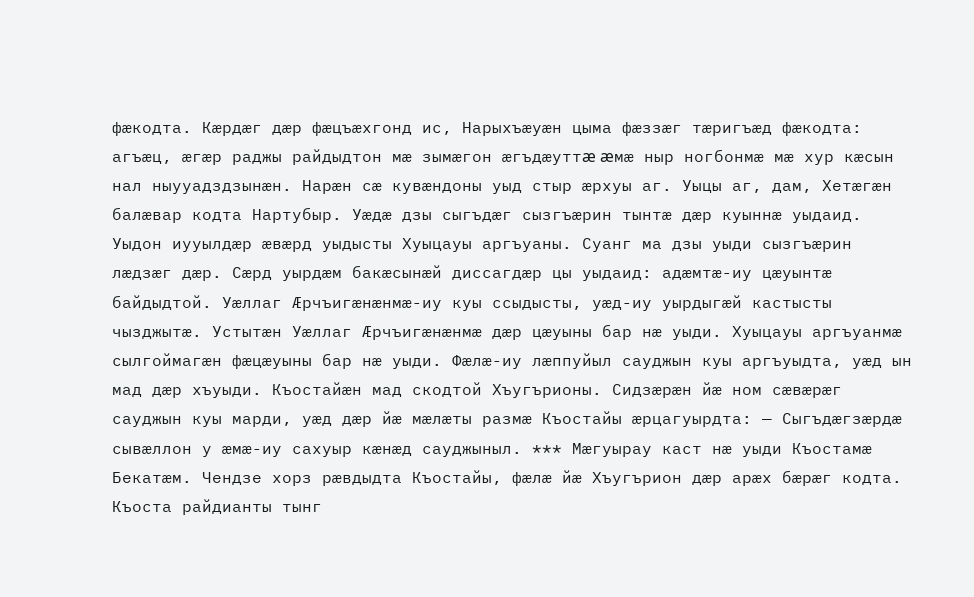фæкодта. Кæрдæг дæр фæцъæхгонд ис, Нарыхъæуæн цыма фæззæг тæригъæд фæкодта: агъæц, æгæр раджы райдыдтон мæ зымæгон æгъдæуттæ æмæ ныр ногбонмæ мæ хур кæсын нал ныууадздзынæн. Нарæн сæ кувæндоны уыд стыр æрхуы аг. Уыцы аг, дам, Хетæгæн балæвар кодта Нартубыр. Уæдæ дзы сыгъдæг сызгъæрин тынтæ дæр куыннæ уыдаид. Уыдон иууылдæр æвæрд уыдысты Хуыцауы аргъуаны. Суанг ма дзы уыди сызгъæрин лæдзæг дæр. Сæрд уырдæм бакæсынæй диссагдæр цы уыдаид: адæмтæ-иу цæуынтæ байдыдтой. Уæллаг Æрчъигæнæнмæ-иу куы ссыдысты, уæд-иу уырдыгæй кастысты чызджытæ. Устытæн Уæллаг Æрчъигæнæнмæ дæр цæуыны бар нæ уыди. Хуыцауы аргъуанмæ сылгоймагæн фæцæуыны бар нæ уыди. Фæлæ-иу лæппуйыл сауджын куы аргъуыдта, уæд ын мад дæр хъуыди. Къостайæн мад скодтой Хъугърионы. Сидзæрæн йæ ном сæвæрæг сауджын куы марди, уæд дæр йæ мæлæты размæ Къостайы æрцагуырдта: — Сыгъдæгзæрдæ сывæллон у æмæ-иу сахуыр кæнæд сауджыныл. *** Мæгуырау каст нæ уыди Къостамæ Бекатæм. Чендзе хорз рæвдыдта Къостайы, фæлæ йæ Хъугърион дæр арæх бæрæг кодта. Къоста райдианты тынг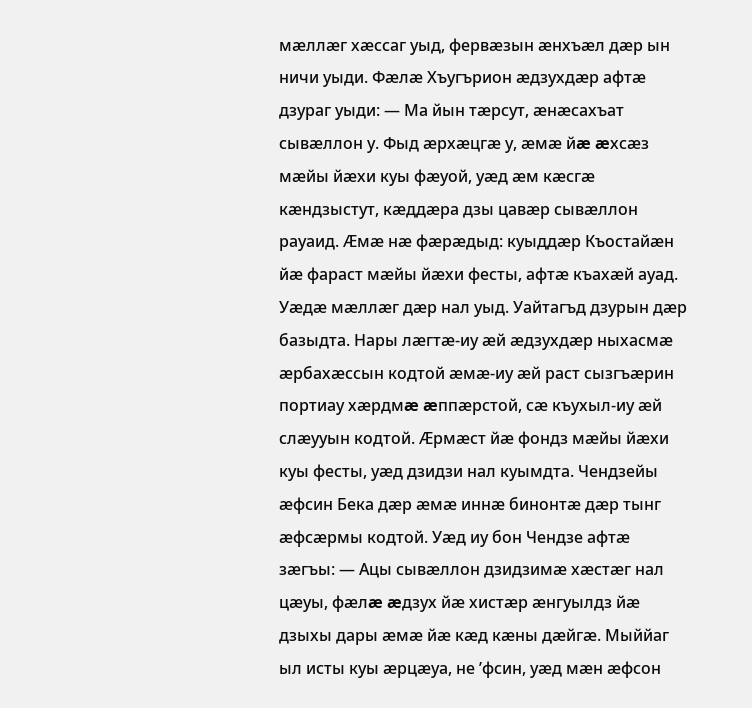мæллæг хæссаг уыд, фервæзын æнхъæл дæр ын ничи уыди. Фæлæ Хъугърион æдзухдæр афтæ дзураг уыди: — Ма йын тæрсут, æнæсахъат сывæллон у. Фыд æрхæцгæ у, æмæ йæ æхсæз мæйы йæхи куы фæуой, уæд æм кæсгæ кæндзыстут, кæддæра дзы цавæр сывæллон рауаид. Æмæ нæ фæрæдыд: куыддæр Къостайæн йæ фараст мæйы йæхи фесты, афтæ къахæй ауад. Уæдæ мæллæг дæр нал уыд. Уайтагъд дзурын дæр базыдта. Нары лæгтæ-иу æй æдзухдæр ныхасмæ æрбахæссын кодтой æмæ-иу æй раст сызгъæрин портиау хæрдмæ æппæрстой, сæ къухыл-иу æй слæууын кодтой. Æрмæст йæ фондз мæйы йæхи куы фесты, уæд дзидзи нал куымдта. Чендзейы æфсин Бека дæр æмæ иннæ бинонтæ дæр тынг æфсæрмы кодтой. Уæд иу бон Чендзе афтæ зæгъы: — Ацы сывæллон дзидзимæ хæстæг нал цæуы, фæлæ æдзух йæ хистæр æнгуылдз йæ дзыхы дары æмæ йæ кæд кæны дæйгæ. Мыййаг ыл исты куы æрцæуа, не ’фсин, уæд мæн æфсон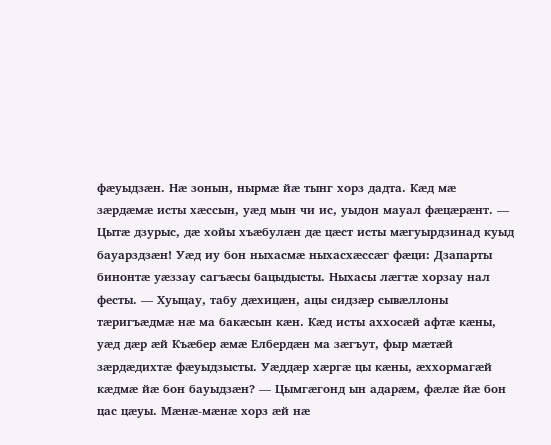фæуыдзæн. Нæ зонын, нырмæ йæ тынг хорз дадта. Кæд мæ зæрдæмæ исты хæссын, уæд мын чи ис, уыдон мауал фæцæрæнт. — Цытæ дзурыс, дæ хойы хъæбулæн дæ цæст исты мæгуырдзинад куыд бауарздзæн! Уæд иу бон ныхасмæ ныхасхæссæг фæци: Дзапарты бинонтæ уæззау сагъæсы бацыдысты. Ныхасы лæгтæ хорзау нал фесты. — Хуыцау, табу дæхицæн, ацы сидзæр сывæллоны тæригъæдмæ нæ ма бакæсын кæн. Кæд исты аххосæй афтæ кæны, уæд дæр æй Къæбер æмæ Елбердæн ма зæгъут, фыр мæтæй зæрдæдихтæ фæуыдзысты. Уæддæр хæргæ цы кæны, æххормагæй кæдмæ йæ бон бауыдзæн? — Цымгæгонд ын адарæм, фæлæ йæ бон цас цæуы. Мæнæ-мæнæ хорз æй нæ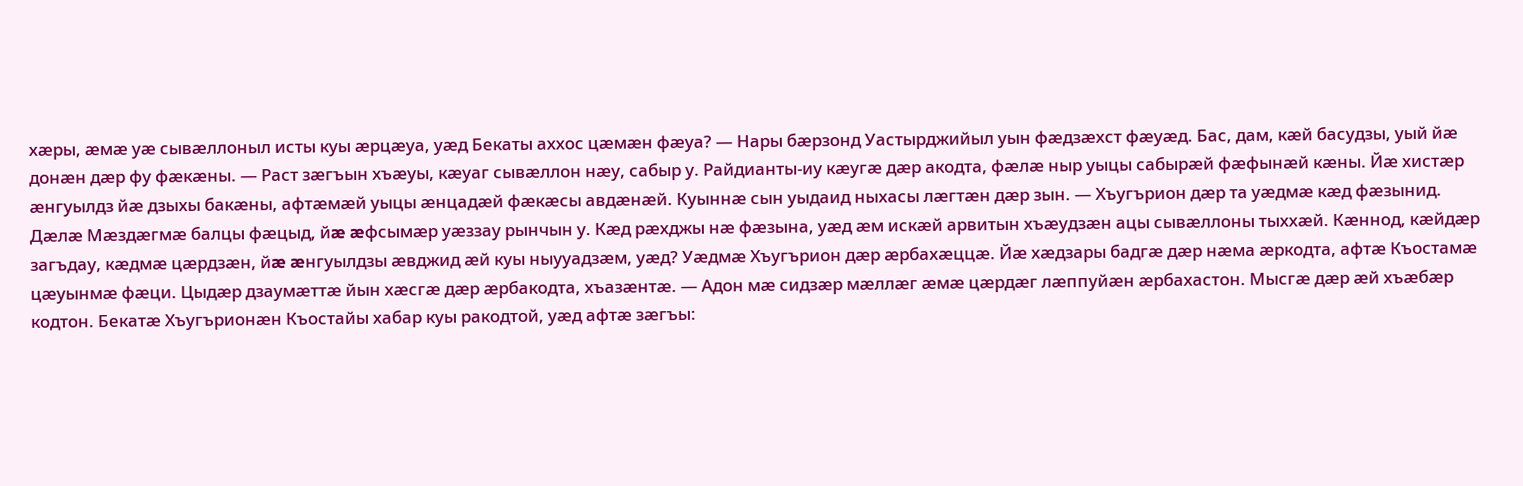хæры, æмæ уæ сывæллоныл исты куы æрцæуа, уæд Бекаты аххос цæмæн фæуа? — Нары бæрзонд Уастырджийыл уын фæдзæхст фæуæд. Бас, дам, кæй басудзы, уый йæ донæн дæр фу фæкæны. — Раст зæгъын хъæуы, кæуаг сывæллон нæу, сабыр у. Райдианты-иу кæугæ дæр акодта, фæлæ ныр уыцы сабырæй фæфынæй кæны. Йæ хистæр æнгуылдз йæ дзыхы бакæны, афтæмæй уыцы æнцадæй фæкæсы авдæнæй. Куыннæ сын уыдаид ныхасы лæгтæн дæр зын. — Хъугърион дæр та уæдмæ кæд фæзынид. Дæлæ Мæздæгмæ балцы фæцыд, йæ æфсымæр уæззау рынчын у. Кæд рæхджы нæ фæзына, уæд æм искæй арвитын хъæудзæн ацы сывæллоны тыххæй. Кæннод, кæйдæр загъдау, кæдмæ цæрдзæн, йæ æнгуылдзы æвджид æй куы ныууадзæм, уæд? Уæдмæ Хъугърион дæр æрбахæццæ. Йæ хæдзары бадгæ дæр нæма æркодта, афтæ Къостамæ цæуынмæ фæци. Цыдæр дзаумæттæ йын хæсгæ дæр æрбакодта, хъазæнтæ. — Адон мæ сидзæр мæллæг æмæ цæрдæг лæппуйæн æрбахастон. Мысгæ дæр æй хъæбæр кодтон. Бекатæ Хъугърионæн Къостайы хабар куы ракодтой, уæд афтæ зæгъы: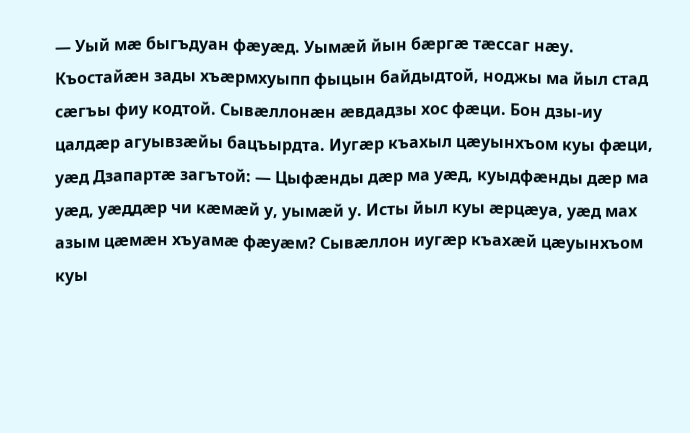— Уый мæ быгъдуан фæуæд. Уымæй йын бæргæ тæссаг нæу. Къостайæн зады хъæрмхуыпп фыцын байдыдтой, ноджы ма йыл стад сæгъы фиу кодтой. Сывæллонæн æвдадзы хос фæци. Бон дзы-иу цалдæр агуывзæйы бацъырдта. Иугæр къахыл цæуынхъом куы фæци, уæд Дзапартæ загътой: — Цыфæнды дæр ма уæд, куыдфæнды дæр ма уæд, уæддæр чи кæмæй у, уымæй у. Исты йыл куы æрцæуа, уæд мах азым цæмæн хъуамæ фæуæм? Сывæллон иугæр къахæй цæуынхъом куы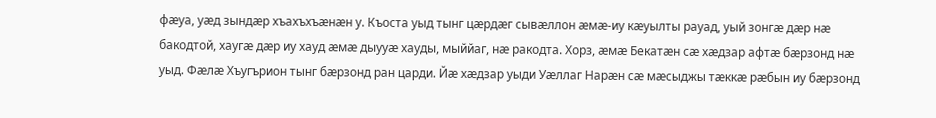фæуа, уæд зындæр хъахъхъæнæн у. Къоста уыд тынг цæрдæг сывæллон æмæ-иу кæуылты рауад, уый зонгæ дæр нæ бакодтой, хаугæ дæр иу хауд æмæ дыууæ хауды, мыййаг, нæ ракодта. Хорз, æмæ Бекатæн сæ хæдзар афтæ бæрзонд нæ уыд. Фæлæ Хъугърион тынг бæрзонд ран царди. Йæ хæдзар уыди Уæллаг Нарæн сæ мæсыджы тæккæ рæбын иу бæрзонд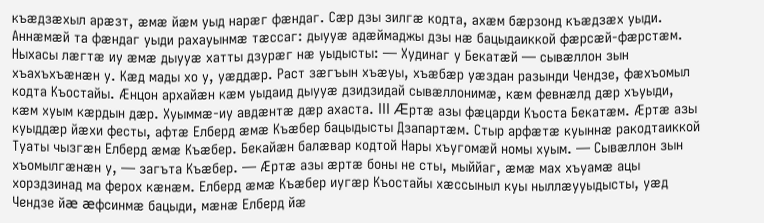къæдзæхыл арæзт, æмæ йæм уыд нарæг фæндаг. Сæр дзы зилгæ кодта, ахæм бæрзонд къæдзæх уыди. Аннæмæй та фæндаг уыди рахауынмæ тæссаг: дыууæ адæймаджы дзы нæ бацыдаиккой фæрсæй-фæрстæм. Ныхасы лæгтæ иу æмæ дыууæ хатты дзурæг нæ уыдысты: — Худинаг у Бекатæй — сывæллон зын хъахъхъæнæн у. Кæд мады хо у, уæддæр. Раст зæгъын хъæуы, хъæбæр уæздан разынди Чендзе, фæхъомыл кодта Къостайы. Æнцон архайæн кæм уыдаид дыууæ дзидзидай сывæллонимæ, кæм февнæлд дæр хъуыди, кæм хуым кæрдын дæр. Хуыммæ-иу авдæнтæ дæр ахаста. III Æртæ азы фæцарди Къоста Бекатæм. Æртæ азы куыддæр йæхи фесты, афтæ Елберд æмæ Къæбер бацыдысты Дзапартæм. Стыр арфæтæ куыннæ ракодтаиккой Туаты чызгæн Елберд æмæ Къæбер. Бекайæн балæвар кодтой Нары хъугомæй номы хуым. — Сывæллон зын хъомылгæнæн у, — загъта Къæбер. — Æртæ азы æртæ боны не сты, мыййаг, æмæ мах хъуамæ ацы хорздзинад ма ферох кæнæм. Елберд æмæ Къæбер иугæр Къостайы хæссыныл куы ныллæууыдысты, уæд Чендзе йæ æфсинмæ бацыди, мæнæ Елберд йæ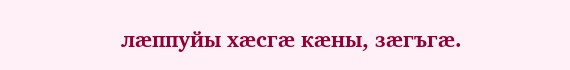лæппуйы хæсгæ кæны, зæгъгæ.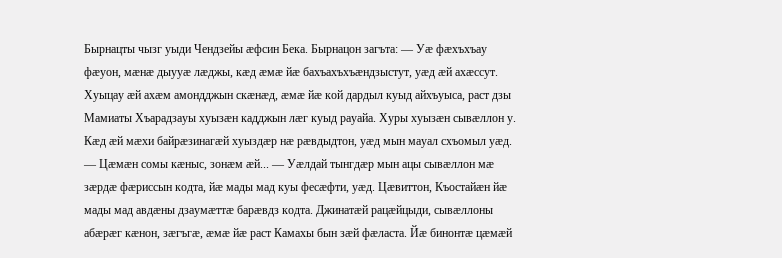Бырнацты чызг уыди Чендзейы æфсин Бека. Бырнацон загъта: — Уæ фæхъхъау фæуон, мæнæ дыууæ лæджы, кæд æмæ йæ бахъахъхъæндзыстут, уæд æй ахæссут. Хуыцау æй ахæм амондджын скæнæд, æмæ йæ кой дардыл куыд айхъуыса, раст дзы Мамиаты Хъарадзауы хуызæн кадджын лæг куыд рауайа. Хуры хуызæн сывæллон у. Кæд æй мæхи байрæзинагæй хуыздæр нæ рæвдыдтон, уæд мын мауал схъомыл уæд. — Цæмæн сомы кæныс, зонæм æй... — Уæлдай тынгдæр мын ацы сывæллон мæ зæрдæ фæриссын кодта, йæ мады мад куы фесæфти, уæд. Цæвиттон, Къостайæн йæ мады мад авдæны дзаумæттæ барæвдз кодта. Джинатæй рацæйцыди, сывæллоны абæрæг кæнон, зæгъгæ, æмæ йæ раст Камахы бын зæй фæласта. Йæ бинонтæ цæмæй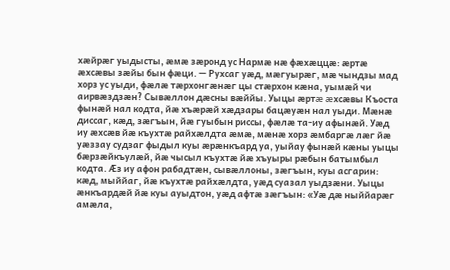хæйрæг уыдысты, æмæ зæронд ус Нармæ нæ фæхæццæ: æртæ æхсæвы зæйы бын фæци. — Рухсаг уæд, мæгуырæг, мæ чындзы мад хорз ус уыди, фæлæ тæрхонгæнæг цы стæрхон кæна, уымæй чи аирвæздзæн? Сывæллон дæсны вæййы. Уыцы æртæ æхсæвы Къоста фынæй нал кодта, йæ хъæрæй хæдзары бацæуæн нал уыди. Мæнæ диссаг, кæд, зæгъын, йæ гуыбын риссы, фæлæ та-иу афынæй. Уæд иу æхсæв йæ къухтæ райхæлдта æмæ, мæнæ хорз æмбаргæ лæг йæ уæззау судзаг фыдыл куы æрæнкъард уа, уыйау фынæй кæны уыцы бæрзæйкъулæй, йæ чысыл къухтæ йæ хъуыры рæбын батымбыл кодта. Æз иу афон рабадтæн, сывæллоны, зæгъын, куы асгарин: кæд, мыййаг, йæ къухтæ райхæлдта, уæд суазал уыдзæни. Уыцы æнкъардæй йæ куы ауыдтон, уæд афтæ зæгъын: «Уæ дæ ныййарæг амæла,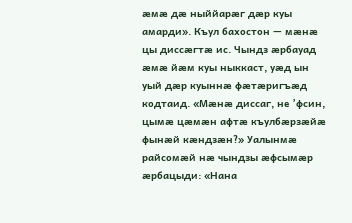æмæ дæ ныййарæг дæр куы амарди». Къул бахостон — мæнæ цы диссæгтæ ис. Чындз æрбауад æмæ йæм куы ныккаст, уæд ын уый дæр куыннæ фæтæригъæд кодтаид. «Мæнæ диссаг, не ’фсин, цымæ цæмæн афтæ къулбæрзæйæ фынæй кæндзæн?» Уалынмæ райсомæй нæ чындзы æфсымæр æрбацыди: «Нана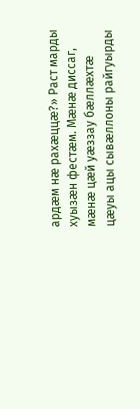ардæм нæ рахæццæ?» Раст марды хуызæн фестæм. Мæнæ диссаг, мæнæ цæй уæззау бæллæхтæ цæуы ацы сывæллоны райгуырды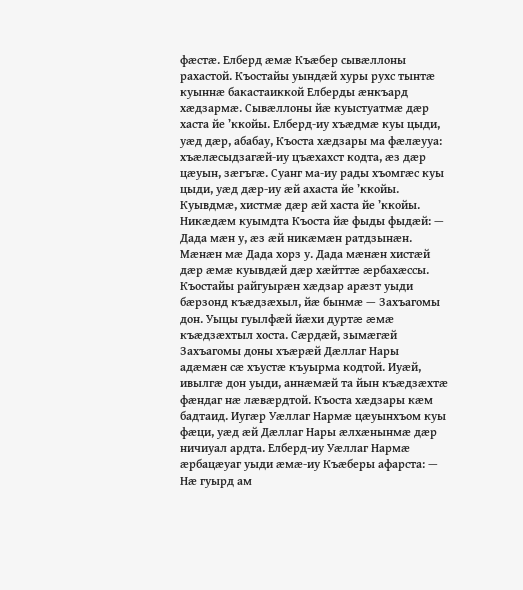фæстæ. Елберд æмæ Къæбер сывæллоны рахастой. Къостайы уындæй хуры рухс тынтæ куыннæ бакастаиккой Елберды æнкъард хæдзармæ. Сывæллоны йæ куыстуатмæ дæр хаста йе ’ккойы. Елберд-иу хъæдмæ куы цыди, уæд дæр, абабау, Къоста хæдзары ма фæлæууа: хъæлæсыдзагæй-иу цъæхахст кодта, æз дæр цæуын, зæгъгæ. Суанг ма-иу рады хъомгæс куы цыди, уæд дæр-иу æй ахаста йе ’ккойы. Куывдмæ, хистмæ дæр æй хаста йе ’ккойы. Никæдæм куымдта Къоста йæ фыды фыдæй: — Дада мæн у, æз æй никæмæн ратдзынæн. Мæнæн мæ Дада хорз у. Дада мæнæн хистæй дæр æмæ куывдæй дæр хæйттæ æрбахæссы. Къостайы райгуырæн хæдзар арæзт уыди бæрзонд къæдзæхыл, йæ бынмæ — Захъагомы дон. Уыцы гуылфæй йæхи дуртæ æмæ къæдзæхтыл хоста. Сæрдæй, зымæгæй Захъагомы доны хъæрæй Дæллаг Нары адæмæн сæ хъустæ къуырма кодтой. Иуæй, ивылгæ дон уыди, аннæмæй та йын къæдзæхтæ фæндаг нæ лæвæрдтой. Къоста хæдзары кæм бадтаид. Иугæр Уæллаг Нармæ цæуынхъом куы фæци, уæд æй Дæллаг Нары æлхæнынмæ дæр ничиуал ардта. Елберд-иу Уæллаг Нармæ æрбацæуаг уыди æмæ-иу Къæберы афарста: — Нæ гуырд ам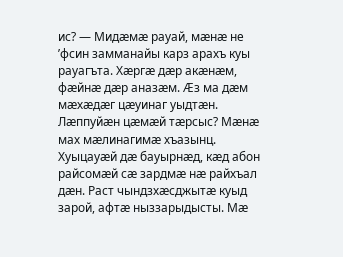ис? — Мидæмæ рауай, мæнæ не ’фсин замманайы карз арахъ куы рауагъта. Хæргæ дæр акæнæм, фæйнæ дæр аназæм. Æз ма дæм мæхæдæг цæуинаг уыдтæн. Лæппуйæн цæмæй тæрсыс? Мæнæ мах мæлинагимæ хъазынц. Хуыцауæй дæ бауырнæд, кæд абон райсомæй сæ зардмæ нæ райхъал дæн. Раст чындзхæсджытæ куыд зарой, афтæ ныззарыдысты. Мæ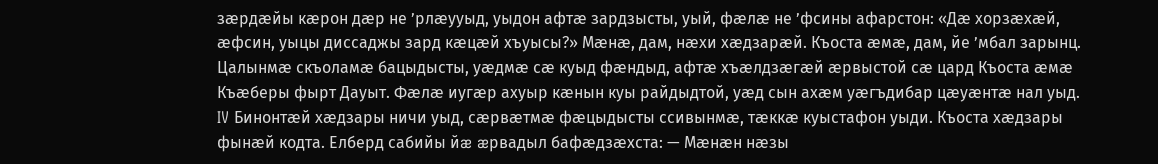зæрдæйы кæрон дæр не ’рлæууыд, уыдон афтæ зардзысты, уый, фæлæ не ’фсины афарстон: «Дæ хорзæхæй, æфсин, уыцы диссаджы зард кæцæй хъуысы?» Мæнæ, дам, нæхи хæдзарæй. Къоста æмæ, дам, йе ’мбал зарынц. Цалынмæ скъоламæ бацыдысты, уæдмæ сæ куыд фæндыд, афтæ хъæлдзæгæй æрвыстой сæ цард Къоста æмæ Къæберы фырт Дауыт. Фæлæ иугæр ахуыр кæнын куы райдыдтой, уæд сын ахæм уæгъдибар цæуæнтæ нал уыд. IV Бинонтæй хæдзары ничи уыд, сæрвæтмæ фæцыдысты ссивынмæ, тæккæ куыстафон уыди. Къоста хæдзары фынæй кодта. Елберд сабийы йæ æрвадыл бафæдзæхста: — Мæнæн нæзы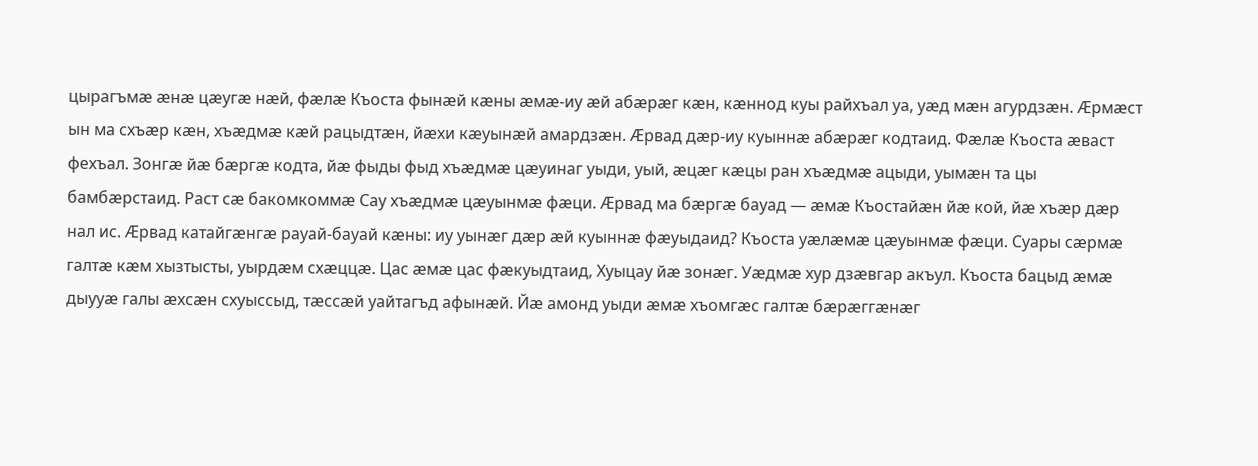цырагъмæ æнæ цæугæ нæй, фæлæ Къоста фынæй кæны æмæ-иу æй абæрæг кæн, кæннод куы райхъал уа, уæд мæн агурдзæн. Æрмæст ын ма схъæр кæн, хъæдмæ кæй рацыдтæн, йæхи кæуынæй амардзæн. Æрвад дæр-иу куыннæ абæрæг кодтаид. Фæлæ Къоста æваст фехъал. Зонгæ йæ бæргæ кодта, йæ фыды фыд хъæдмæ цæуинаг уыди, уый, æцæг кæцы ран хъæдмæ ацыди, уымæн та цы бамбæрстаид. Раст сæ бакомкоммæ Сау хъæдмæ цæуынмæ фæци. Æрвад ма бæргæ бауад — æмæ Къостайæн йæ кой, йæ хъæр дæр нал ис. Æрвад катайгæнгæ рауай-бауай кæны: иу уынæг дæр æй куыннæ фæуыдаид? Къоста уæлæмæ цæуынмæ фæци. Суары сæрмæ галтæ кæм хызтысты, уырдæм схæццæ. Цас æмæ цас фæкуыдтаид, Хуыцау йæ зонæг. Уæдмæ хур дзæвгар акъул. Къоста бацыд æмæ дыууæ галы æхсæн схуыссыд, тæссæй уайтагъд афынæй. Йæ амонд уыди æмæ хъомгæс галтæ бæрæггæнæг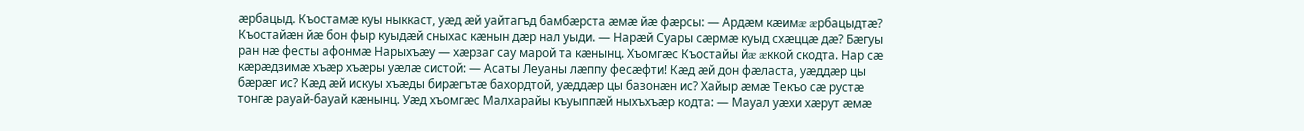æрбацыд. Къостамæ куы ныккаст, уæд æй уайтагъд бамбæрста æмæ йæ фæрсы: — Ардæм кæимæ æрбацыдтæ? Къостайæн йæ бон фыр куыдæй сныхас кæнын дæр нал уыди. — Нарæй Суары сæрмæ куыд схæццæ дæ? Бæгуы ран нæ фесты афонмæ Нарыхъæу — хæрзаг сау марой та кæнынц. Хъомгæс Къостайы йæ æккой скодта. Нар сæ кæрæдзимæ хъæр хъæры уæлæ систой: — Асаты Леуаны лæппу фесæфти! Кæд æй дон фæласта, уæддæр цы бæрæг ис? Кæд æй искуы хъæды бирæгътæ бахордтой, уæддæр цы базонæн ис? Хайыр æмæ Текъо сæ рустæ тонгæ рауай-бауай кæнынц. Уæд хъомгæс Малхарайы къуыппæй ныхъхъæр кодта: — Мауал уæхи хæрут æмæ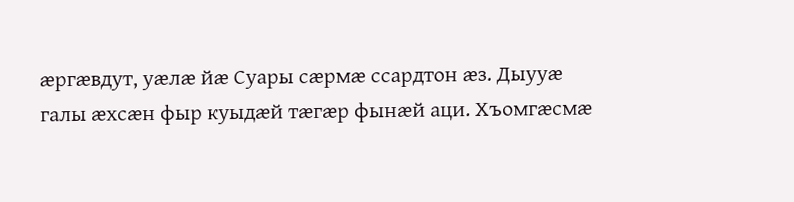æргæвдут, уæлæ йæ Суары сæрмæ ссардтон æз. Дыууæ галы æхсæн фыр куыдæй тæгæр фынæй аци. Хъомгæсмæ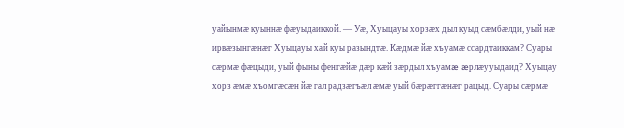уайынмæ куыннæ фæуыдаиккой. — Уæ, Хуыцауы хорзæх дыл куыд сæмбæлди, уый нæ ирвæзынгæнæг Хуыцауы хай куы разындтæ. Кæдмæ йæ хъуамæ ссардтаиккам? Суары сæрмæ фæцыди, уый фыны фенгæйæ дæр кæй зæрдыл хъуамæ æрлæууыдаид? Хуыцау хорз æмæ хъомгæсæн йæ гал радзæгъæл æмæ уый бæрæггæнæг рацыд. Суары сæрмæ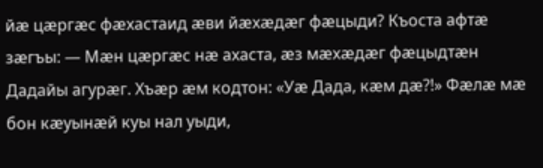йæ цæргæс фæхастаид æви йæхæдæг фæцыди? Къоста афтæ зæгъы: — Мæн цæргæс нæ ахаста, æз мæхæдæг фæцыдтæн Дадайы агурæг. Хъæр æм кодтон: «Уæ Дада, кæм дæ?!» Фæлæ мæ бон кæуынæй куы нал уыди,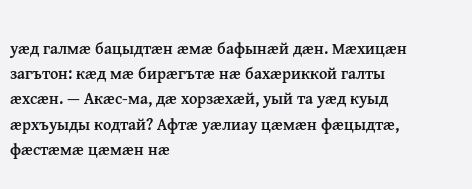уæд галмæ бацыдтæн æмæ бафынæй дæн. Мæхицæн загътон: кæд мæ бирæгътæ нæ бахæриккой галты æхсæн. — Акæс-ма, дæ хорзæхæй, уый та уæд куыд æрхъуыды кодтай? Афтæ уæлиау цæмæн фæцыдтæ, фæстæмæ цæмæн нæ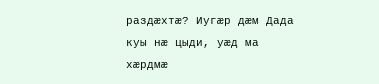раздæхтæ? Иугæр дæм Дада куы нæ цыди, уæд ма хæрдмæ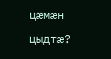цæмæн цыдтæ?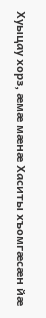Хуыцау хорз, æмæ мæнæ Хаситы хъомгæсæн йæ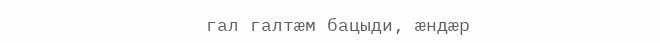гал галтæм бацыди, æндæр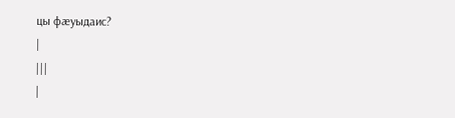цы фæуыдаис?
|
|||
|